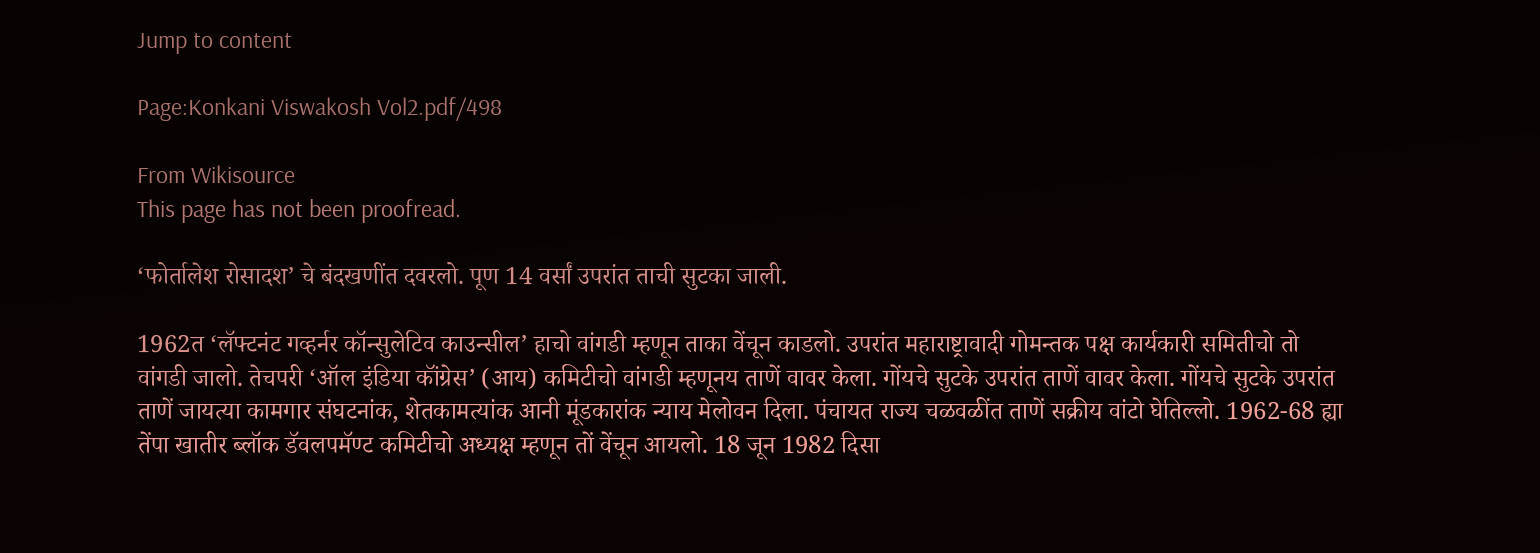Jump to content

Page:Konkani Viswakosh Vol2.pdf/498

From Wikisource
This page has not been proofread.

‘फोर्तालेश रोसादश’ चे बंदखणींत दवरलो. पूण 14 वर्सां उपरांत ताची सुटका जाली.

1962त ‘लॅफ्टनंट गव्हर्नर कॉन्सुलेटिव काउन्सील’ हाचो वांगडी म्हणून ताका वेंचून काडलो. उपरांत महाराष्ट्रावादी गोमन्तक पक्ष कार्यकारी समितीचो तो वांगडी जालो. तेचपरी ‘ऑल इंडिया कॉंग्रेस’ (आय) कमिटीचो वांगडी म्हणूनय ताणें वावर केला. गोंयचे सुटके उपरांत ताणें वावर केला. गोंयचे सुटके उपरांत ताणें जायत्या कामगार संघटनांक, शेतकामत्यांक आनी मूंडकारांक न्याय मेलोवन दिला. पंचायत राज्य चळवळींत ताणें सक्रीय वांटो घेतिल्लो. 1962-68 ह्या तेंपा खातीर ब्लॉक डॅवलपमॅण्ट कमिटीचो अध्यक्ष म्हणून तों वेंचून आयलो. 18 जून 1982 दिसा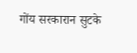गोंय सरकारान सुटके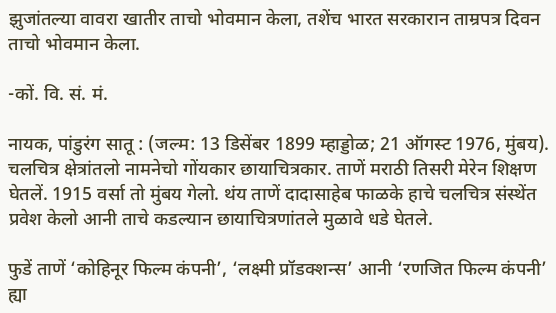झुजांतल्या वावरा खातीर ताचो भोवमान केला, तशेंच भारत सरकारान ताम्रपत्र दिवन ताचो भोवमान केला.

-कों. वि. सं. मं.

नायक, पांडुरंग सातू : (जल्म: 13 डिसेंबर 1899 म्हाड्डोळ; 21 ऑगस्ट 1976, मुंबय). चलचित्र क्षेत्रांतलो नामनेचो गोंयकार छायाचित्रकार. ताणें मराठी तिसरी मेरेन शिक्षण घेतलें. 1915 वर्सा तो मुंबय गेलो. थंय ताणें दादासाहेब फाळके हाचे चलचित्र संस्थेंत प्रवेश केलो आनी ताचे कडल्यान छायाचित्रणांतले मुळावे धडे घेतले.

फुडें ताणें ‘कोहिनूर फिल्म कंपनी’, ‘लक्ष्मी प्रॉडक्शन्स’ आनी ‘रणजित फिल्म कंपनी’ ह्या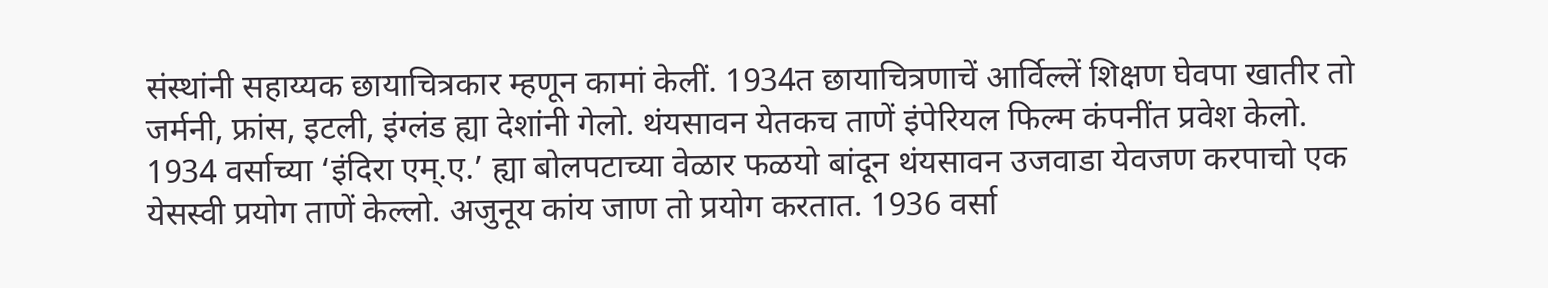संस्थांनी सहाय्यक छायाचित्रकार म्हणून कामां केलीं. 1934त छायाचित्रणाचें आर्विल्लें शिक्षण घेवपा खातीर तो जर्मनी, फ्रांस, इटली, इंग्लंड ह्या देशांनी गेलो. थंयसावन येतकच ताणें इंपेरियल फिल्म कंपनींत प्रवेश केलो. 1934 वर्साच्या ‘इंदिरा एम्.ए.’ ह्या बोलपटाच्या वेळार फळयो बांदून थंयसावन उजवाडा येवजण करपाचो एक येसस्वी प्रयोग ताणें केल्लो. अजुनूय कांय जाण तो प्रयोग करतात. 1936 वर्सा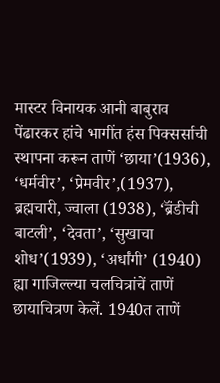मास्टर विनायक आनी बाबुराव पेंढारकर हांचे भागींत हंस पिक्सर्साची स्थापना करून ताणें ‘छाया’(1936), ‘धर्मवीर’, ‘प्रेमवीर’,(1937), ब्रह्मचारी, ज्वाला (1938), ‘ब्रॅंडीची बाटली’, ‘देवता’, ‘सुखाचा शोध’(1939), ‘अर्धांगी’ (1940) ह्या गाजिल्ल्या चलचित्रांचें ताणें छायाचित्रण केलें. 1940त ताणें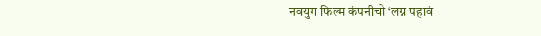नवयुग फिल्म कंपनीचो ‘लग्न पहावं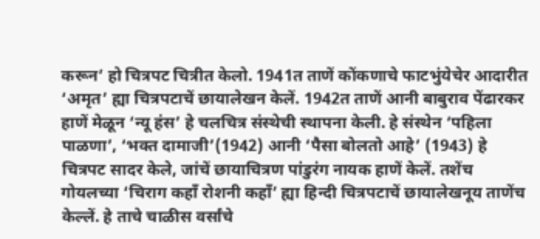करून’ हो चित्रपट चित्रीत केलो. 1941त ताणें कोंकणाचे फाटभुंयेचेर आदारीत ‘अमृत’ ह्या चित्रपटाचें छायालेखन केलें. 1942त ताणें आनी बाबुराव पेंढारकर हाणें मेळून ‘न्यू हंस’ हे चलचित्र संस्थेची स्थापना केली. हे संस्थेन ‘पहिला पाळणा’, ‘भक्त दामाजी’(1942) आनी ‘पैसा बोलतो आहे’ (1943) हे चित्रपट सादर केले, जांचें छायाचित्रण पांडुरंग नायक हाणें केलें. तशेंच गोयलच्या ‘चिराग कहॉं रोशनी कहॉं’ ह्या हिन्दी चित्रपटाचें छायालेखनूय ताणेंच केल्लें. हे ताचे चाळीस वर्सांचे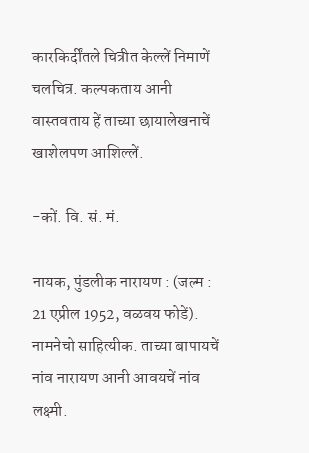कारकिर्दींतले चित्रीत केल्लें निमाणें चलचित्र. कल्पकताय आनी वास्तवताय हें ताच्या छायालेखनाचें खाशेलपण आशिल्लें.

-कों. वि. सं. मं.

नायक, पुंडलीक नारायण : (जल्म : 21 एप्रील 1952, वळवय फोडें). नामनेचो साहित्यीक. ताच्या बापायचें नांव नारायण आनी आवयचें नांव लक्ष्मी.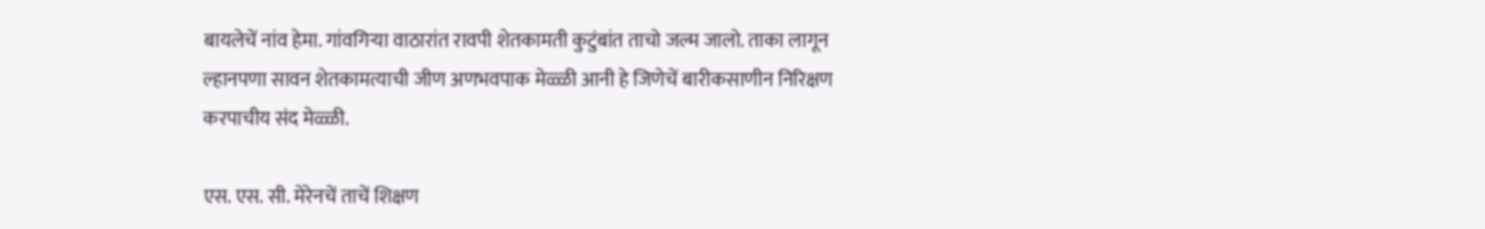बायलेचें नांव हेमा. गांवगिऱ्या वाठारांत रावपी शेतकामती कुटुंबांत ताचो जल्म जालो. ताका लागून ल्हानपणा सावन शेतकामत्याची जीण अणभवपाक मेळ्ळी आनी हे जिणेचें बारीकसाणीन निरिक्षण करपाचीय संद मेळ्ळी.

एस. एस. सी. मेरेनचें ताचें शिक्षण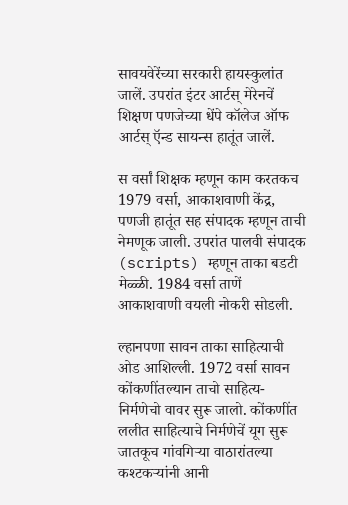सावयवेरेंच्या सरकारी हायस्कुलांत जालें. उपरांत इंटर आर्टस् मेरेनचें शिक्षण पणजेच्या धेंपे कॉलेज ऑफ आर्टस् ऍन्ड सायन्स हातूंत जालें.

स वर्सां शिक्षक म्हणून काम करतकच 1979 वर्सा, आकाशवाणी केंद्र, पणजी हातूंत सह संपादक म्हणून ताची नेमणूक जाली. उपरांत पालवी संपादक (scripts) म्हणून ताका बडटी मेळ्ळी. 1984 वर्सा ताणें आकाशवाणी वयली नोकरी सोडली.

ल्हानपणा सावन ताका साहित्याची ओड आशिल्ली. 1972 वर्सा सावन कोंकणींतल्यान ताचो साहित्य-निर्मणेचो वावर सुरू जालो. कोंकणींत ललीत साहित्याचे निर्मणेचें यूग सुरू जातकूच गांवगिऱ्या वाठारांतल्या कश्टकऱ्यांनी आनी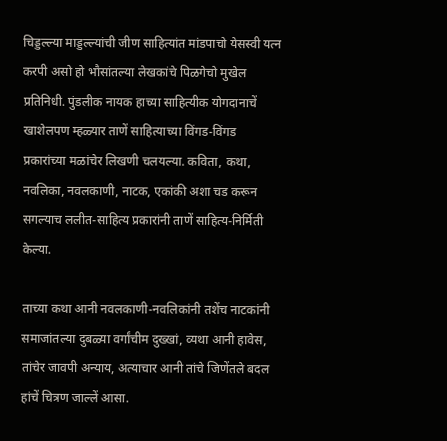चिड्डल्ल्या माड्डल्ल्यांची जीण साहित्यांत मांडपाचो येसस्वी यत्न करपी असो हो भौसांतल्या लेखकांचे पिळगेचो मुखेल प्रतिनिधी. पुंडलीक नायक हाच्या साहित्यीक योगदानाचें खाशेलपण म्हळ्यार ताणें साहित्याच्या विंगड-विंगड प्रकारांच्या मळांचेर लिखणी चलयल्या. कविता, कथा, नवलिका, नवलकाणी, नाटक, एकांकी अशा चड करून सगल्याच ललीत-साहित्य प्रकारांनी ताणें साहित्य-निर्मिती केल्या.

ताच्या कथा आनी नवलकाणी-नवलिकांनी तशेंच नाटकांनी समाजांतल्या दुबळ्या वर्गांचीम दुख्खां, व्यथा आनी हावेस, तांचेर जावपी अन्याय, अत्याचार आनी तांचे जिणेंतले बदल हांचें चित्रण जाल्लें आसा.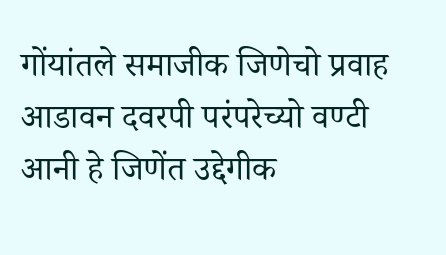गोंयांतले समाजीक जिणेचो प्रवाह आडावन दवरपी परंपरेच्यो वण्टी आनी हे जिणेंत उद्देगीक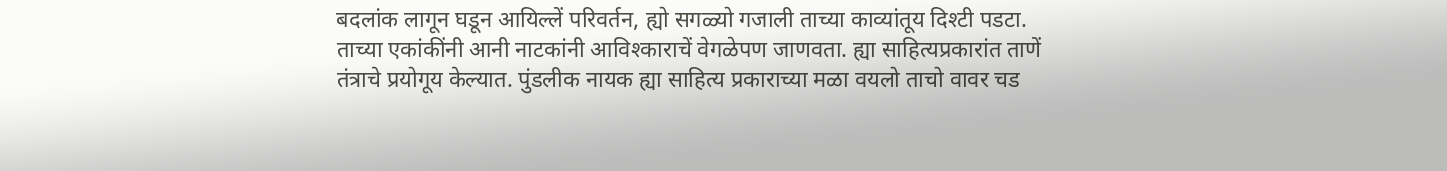बदलांक लागून घडून आयिल्लें परिवर्तन, ह्यो सगळ्यो गजाली ताच्या काव्यांतूय दिश्टी पडटा. ताच्या एकांकींनी आनी नाटकांनी आविश्काराचें वेगळेपण जाणवता. ह्या साहित्यप्रकारांत ताणें तंत्राचे प्रयोगूय केल्यात. पुंडलीक नायक ह्या साहित्य प्रकाराच्या मळा वयलो ताचो वावर चड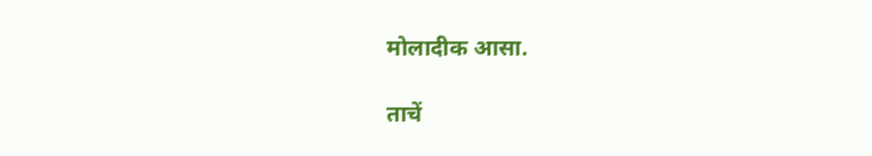मोलादीक आसा.

ताचें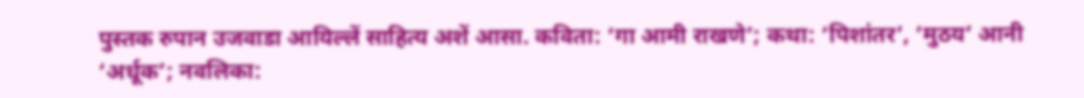पुस्तक रुपान उजवाडा आयिल्लें साहित्य अशें आसा. कविता: ‘गा आमी राखणे’; कथा: ‘पिशांतर’, ‘मुठय’ आनी ‘अर्धूक’; नवलिका: